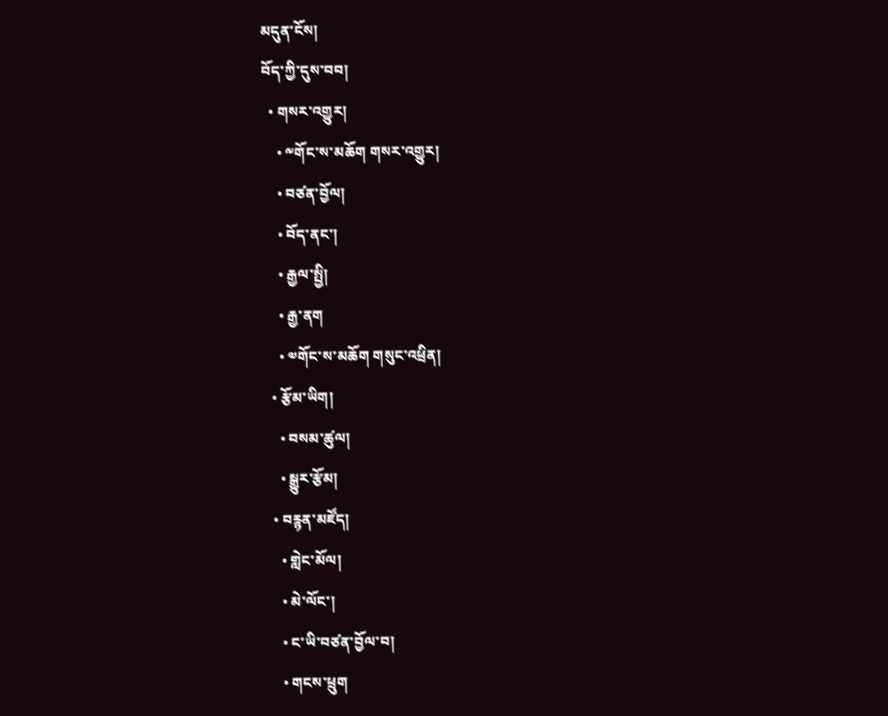མདུན་ངོས།
བོད་ཀྱི་དུས་བབ།
  • གསར་འགྱུར།
    • ༸གོང་ས་མཆོག གསར་འགྱུར།
    • བཙན་བྱོལ།
    • བོད་ནང་།
    • རྒྱལ་སྤྱི།
    • རྒྱ་ནག
    • ༧གོང་ས་མཆོག གསུང་འཕྲིན།
  • རྩོམ་ཡིག།
    • བསམ་ཚུལ།
    • སྒྱུར་རྩོམ།
  • བརྙན་མཛོད།
    • གླེང་མོལ།
    • མེ་ལོང་།
    • ང་ཡི་བཙན་བྱོལ་བ།
    • གངས་ཕྲུག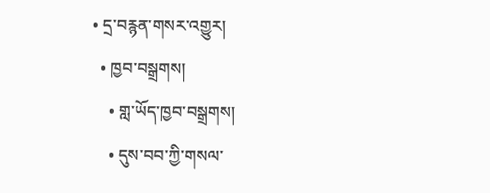• དྲ་བརྙན་གསར་འགྱུར།
  • ཁྱབ་བསྒྲགས།
    • གླ་ཡོད་ཁྱབ་བསྒྲགས།
    • དུས་བབ་ཀྱི་གསལ་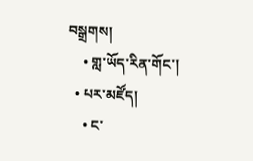བསྒྲགས།
    • གླ་ཡོད་རིན་གོང་།
  • པར་མཛོད།
    • ང་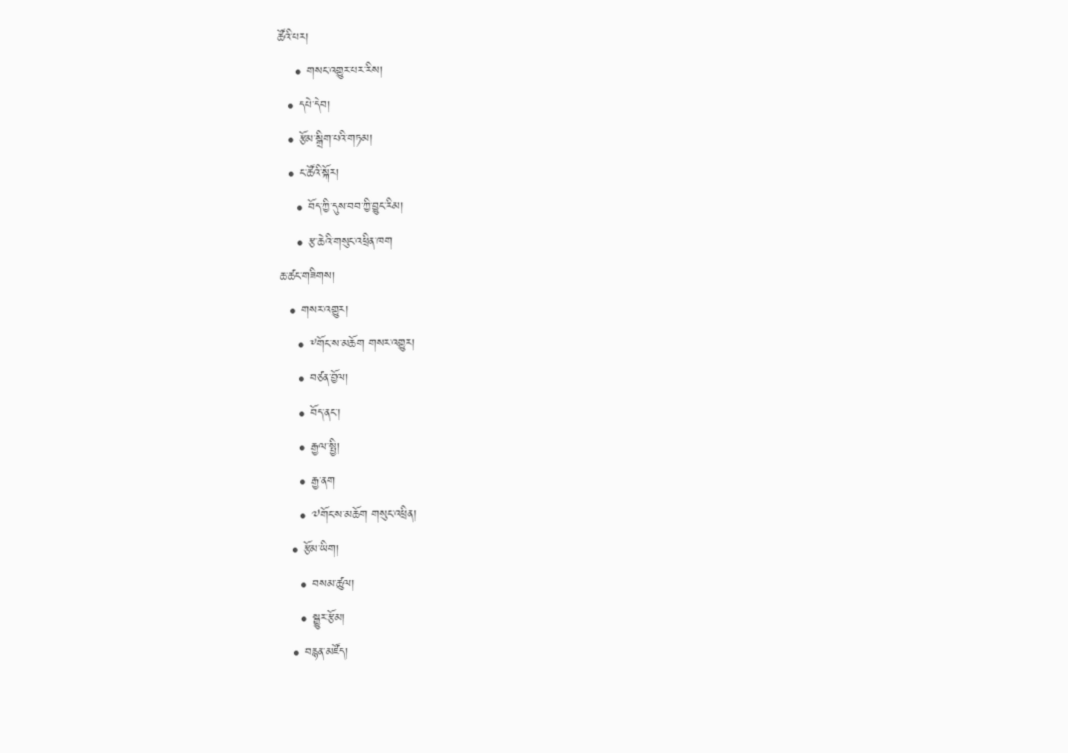ཚོའི་པར།
    • གསང་འགྱུར་པར་རིས།
  • དཔེ་དེབ།
  • རྩོམ་སྒྲིག་པའི་གཏམ།
  • ང་ཚོའི་སྐོར།
    • བོད་ཀྱི་དུས་བབ་ཀྱི་བྱུང་རིམ།
    • རྩ་ཆེའི་གསུང་འཕྲིན་ཁག
ཆ་ཚང་གཟིགས།
  • གསར་འགྱུར།
    • ༸གོང་ས་མཆོག གསར་འགྱུར།
    • བཙན་བྱོལ།
    • བོད་ནང་།
    • རྒྱལ་སྤྱི།
    • རྒྱ་ནག
    • ༧གོང་ས་མཆོག གསུང་འཕྲིན།
  • རྩོམ་ཡིག།
    • བསམ་ཚུལ།
    • སྒྱུར་རྩོམ།
  • བརྙན་མཛོད།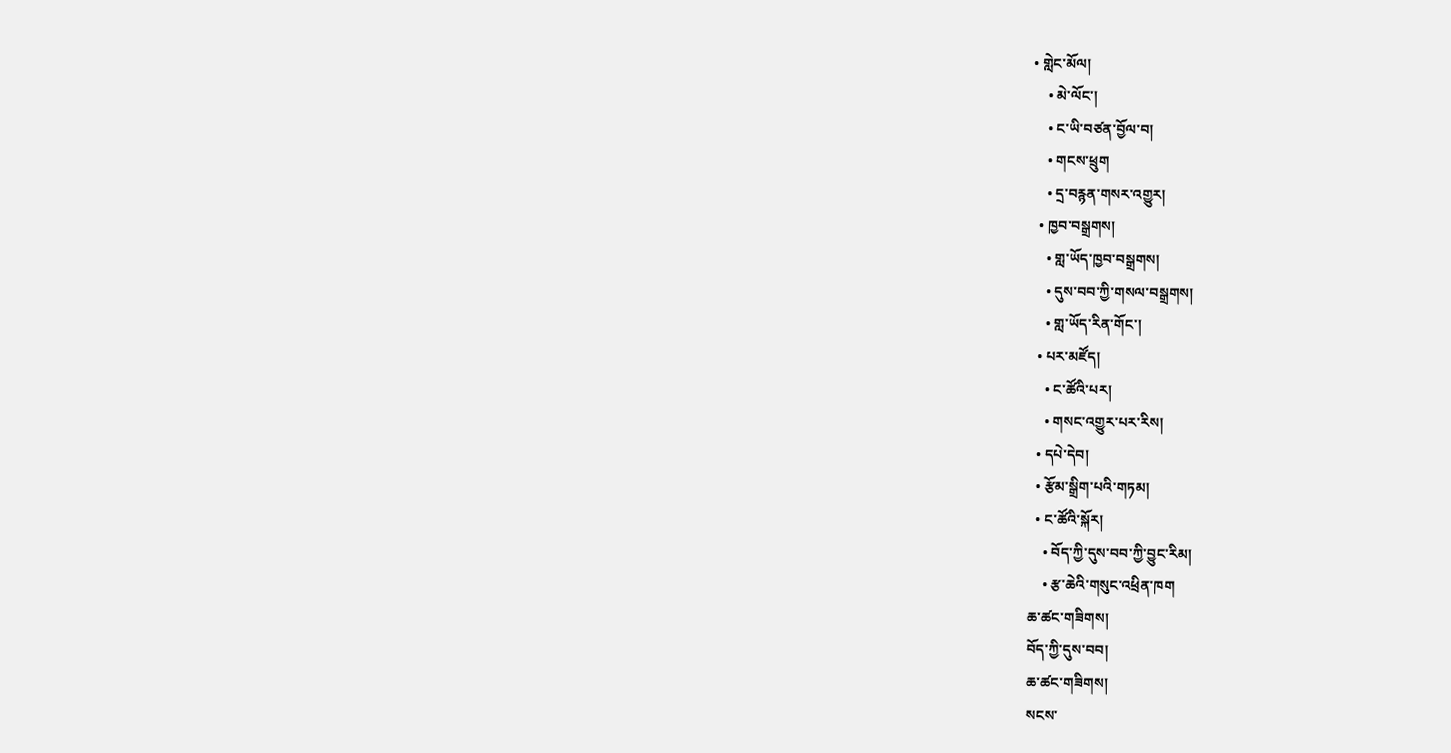• གླེང་མོལ།
    • མེ་ལོང་།
    • ང་ཡི་བཙན་བྱོལ་བ།
    • གངས་ཕྲུག
    • དྲ་བརྙན་གསར་འགྱུར།
  • ཁྱབ་བསྒྲགས།
    • གླ་ཡོད་ཁྱབ་བསྒྲགས།
    • དུས་བབ་ཀྱི་གསལ་བསྒྲགས།
    • གླ་ཡོད་རིན་གོང་།
  • པར་མཛོད།
    • ང་ཚོའི་པར།
    • གསང་འགྱུར་པར་རིས།
  • དཔེ་དེབ།
  • རྩོམ་སྒྲིག་པའི་གཏམ།
  • ང་ཚོའི་སྐོར།
    • བོད་ཀྱི་དུས་བབ་ཀྱི་བྱུང་རིམ།
    • རྩ་ཆེའི་གསུང་འཕྲིན་ཁག
ཆ་ཚང་གཟིགས།
བོད་ཀྱི་དུས་བབ།
ཆ་ཚང་གཟིགས།
སངས་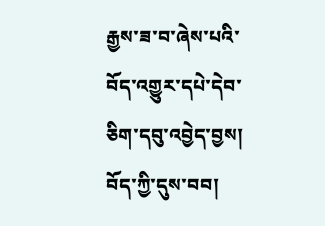རྒྱས་ཟ་བ་ཞེས་པའི་བོད་འགྱུར་དཔེ་དེབ་ཅིག་དབུ་འབྱེད་བྱས།
བོད་ཀྱི་དུས་བབ།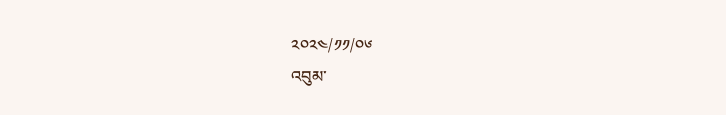༢༠༢༤/༡༡/༠༦
འབུམ་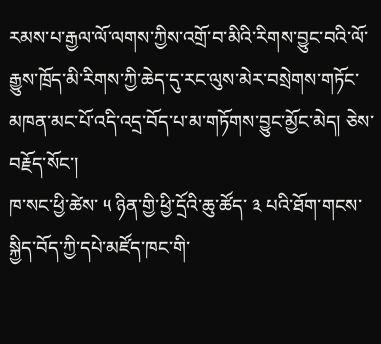རམས་པ་རྒྱལ་ལོ་ལགས་ཀྱིས་འགྲོ་བ་མིའི་རིགས་བྱུང་བའི་ལོ་རྒྱུས་ཁྲོད་མི་རིགས་ཀྱི་ཆེད་དུ་རང་ལུས་མེར་བསྲེགས་གཏོང་མཁན་མང་པོ་འདི་འདྲ་བོད་པ་མ་གཏོགས་བྱུང་མྱོང་མེད། ཅེས་བརྗོད་སོང་།
ཁ་སང་ཕྱི་ཚེས་ ༥ ཉིན་གྱི་ཕྱི་དྲོའི་ཆུ་ཚོད་ ༣ པའི་ཐོག་གངས་སྐྱིད་བོད་ཀྱི་དཔེ་མཛོད་ཁང་གི་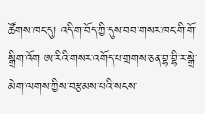ཚོགས་ཁང་དུ། འདི་ག་བོད་ཀྱི་དུས་བབ་གསར་ཁང་གི་གོ་སྒྲིག་འོག ཨ་རིའི་གསར་འགོད་པ་གྲགས་ཅན་བྷ་བྷི་ར་སྒྲེ་མེག་ལགས་ཀྱིས་བརྩམས་པའི་སངས་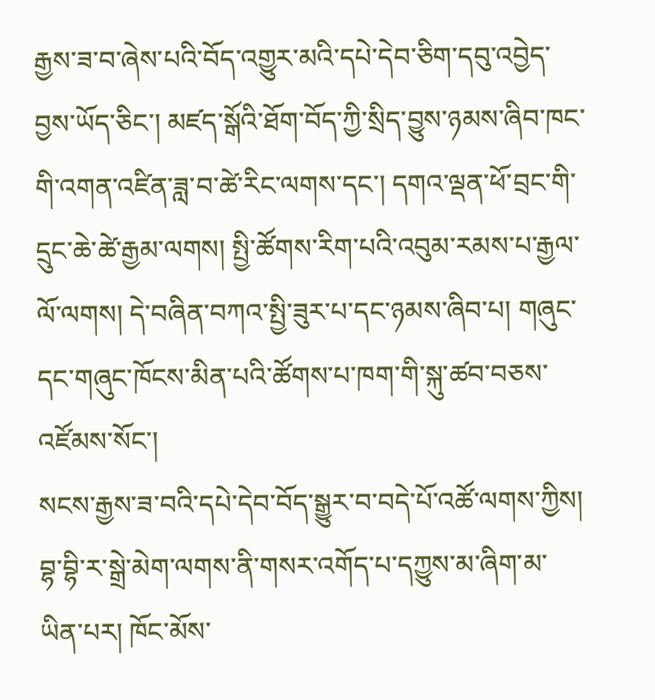རྒྱས་ཟ་བ་ཞེས་པའི་བོད་འགྱུར་མའི་དཔེ་དེབ་ཅིག་དབུ་འབྱེད་བྱས་ཡོད་ཅིང་། མཛད་སྒོའི་ཐོག་བོད་ཀྱི་སྲིད་བྱུས་ཉམས་ཞིབ་ཁང་གི་འགན་འཛིན་ཟླ་བ་ཚེ་རིང་ལགས་དང་། དགའ་ལྡན་ཕོ་བྲང་གི་དྲུང་ཆེ་ཚེ་རྒྱམ་ལགས། སྤྱི་ཚོགས་རིག་པའི་འབུམ་རམས་པ་རྒྱལ་ལོ་ལགས། དེ་བཞིན་བཀའ་སྤྱི་ཟུར་པ་དང་ཉམས་ཞིབ་པ། གཞུང་དང་གཞུང་ཁོངས་མིན་པའི་ཚོགས་པ་ཁག་གི་སྐུ་ཚབ་བཅས་འཛོམས་སོང་།
སངས་རྒྱས་ཟ་བའི་དཔེ་དེབ་བོད་སྒྱུར་བ་བདེ་པོ་འཚོ་ལགས་ཀྱིས། བྷ་བྷི་ར་སྒྲེ་མེག་ལགས་ནི་གསར་འགོད་པ་དཀྱུས་མ་ཞིག་མ་ཡིན་པར། ཁོང་མོས་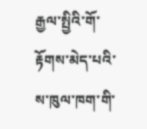རྒྱལ་སྤྱིའི་གོ་རྟོགས་མེད་པའི་ས་ཁུལ་ཁག་གི་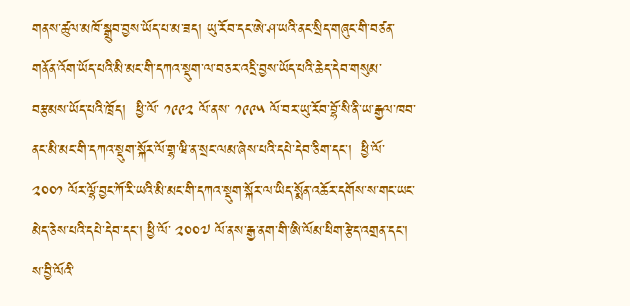གནས་ཚུལ་མཁོ་སྒྲུབ་བྱས་ཡོད་པ་མ་ཟད། ཡུ་རོབ་དང་ཨེ་ཤ་ཡའི་ནང་སྲིད་གཞུང་གི་བཙན་གནོན་འོག་ཡོད་པའི་མི་མང་གི་དཀའ་སྡུག་ལ་བཅར་འདྲི་བྱས་ཡོད་པའི་ཆེད་དེབ་གསུམ་བརྩམས་ཡོད་པའི་ཁྲོད།  ཕྱི་ལོ་ ༡༩༩༢ ལོ་ནས་ ༡༩༩༥ ལོ་བར་ཡུ་རོབ་བྷོ་སི་ནི་ཡ་རྒྱལ་ཁབ་ནང་མི་མང་གི་དཀའ་སྡུག་སྐོར་ལོ་གྷ་ཝི་ན་སྲང་ལམ་ཞེས་པའི་དཔེ་དེབ་ཅིག་དང་།  ཕྱི་ལོ་ ༢༠༠༡ ལོར་ལྷོ་བྱང་ཀོ་རི་ཡའི་མི་མང་གི་དཀའ་སྡུག་སྐོར་ལ་ཡིད་སྨོན་འཆོར་དགོས་ས་གང་ཡང་མེད་ཅེས་པའི་དཔེ་དེབ་དང་། ཕྱི་ལོ་ ༢༠༠༧ ལོ་ནས་རྒྱ་ནག་གི་ཨི་ལོམ་ཕིག་རྩེད་འགྲན་དང་། ས་བྱི་ལོའི་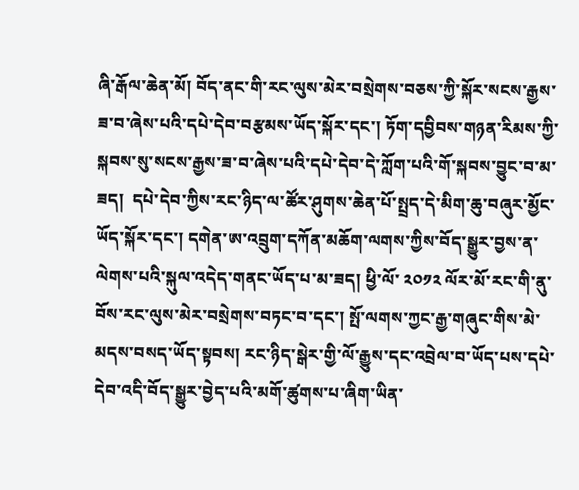ཞི་རྒོལ་ཆེན་མོ། བོད་ནང་གི་རང་ལུས་མེར་བསྲེགས་བཅས་ཀྱི་སྐོར་སངས་རྒྱས་ཟ་བ་ཞེས་པའི་དཔེ་དེབ་བརྩམས་ཡོད་སྐོར་དང་། ཏོག་དབྱིབས་གཉན་རིམས་ཀྱི་སྐབས་སུ་སངས་རྒྱས་ཟ་བ་ཞེས་པའི་དཔེ་དེབ་དེ་ཀློག་པའི་གོ་སྐབས་བྱུང་བ་མ་ཟད།  དཔེ་དེབ་ཀྱིས་རང་ཉིད་ལ་ཚོར་ཤུགས་ཆེན་པོ་སྤྲད་དེ་མིག་ཆུ་བཞུར་མྱོང་ཡོད་སྐོར་དང་། དགེན་ཨ་འབྲུག་དཀོན་མཆོག་ལགས་ཀྱིས་བོད་སྒྱུར་བྱས་ན་ལེགས་པའི་སྐུལ་འདེད་གནང་ཡོད་པ་མ་ཟད། ཕྱི་ལོ་ ༢༠༡༢ ལོར་མོ་རང་གི་ནུ་བོས་རང་ལུས་མེར་བསྲེགས་བཏང་བ་དང་། སྤོ་ལགས་ཀྱང་རྒྱ་གཞུང་གིས་མེ་མདས་བསད་ཡོད་སྟབས། རང་ཉིད་སྒེར་གྱི་ལོ་རྒྱུས་དང་འབྲེལ་བ་ཡོད་པས་དཔེ་དེབ་འདི་བོད་སྒྱུར་བྱེད་པའི་མགོ་ཚུགས་པ་ཞིག་ཡིན་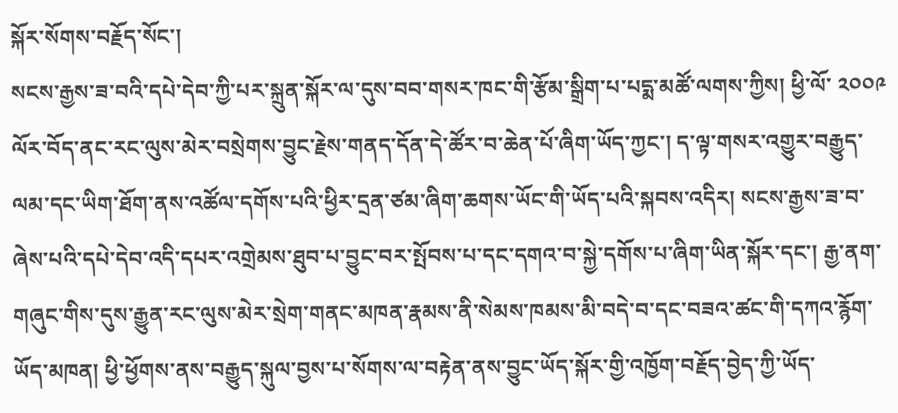སྐོར་སོགས་བརྗོད་སོང་།
སངས་རྒྱས་ཟ་བའི་དཔེ་དེབ་ཀྱི་པར་སྐྲུན་སྐོར་ལ་དུས་བབ་གསར་ཁང་གི་རྩོམ་སྒྲིག་པ་པདྨ་མཚོ་ལགས་ཀྱིས། ཕྱི་ལོ་ ༢༠༠༩ ལོར་བོད་ནང་རང་ལུས་མེར་བསྲེགས་བྱུང་རྗེས་གནད་དོན་དེ་ཚོར་བ་ཆེན་པོ་ཞིག་ཡོད་ཀྱང་། ད་ལྟ་གསར་འགྱུར་བརྒྱུད་ལམ་དང་ཡིག་ཐོག་ནས་འཚོལ་དགོས་པའི་ཕྱིར་དྲན་ཙམ་ཞིག་ཆགས་ཡོང་གི་ཡོད་པའི་སྐབས་འདིར། སངས་རྒྱས་ཟ་བ་ཞེས་པའི་དཔེ་དེབ་འདི་དཔར་འགྲེམས་ཐུབ་པ་བྱུང་བར་སྤོབས་པ་དང་དགའ་བ་སྐྱེ་དགོས་པ་ཞིག་ཡིན་སྐོར་དང་། རྒྱ་ནག་གཞུང་གིས་དུས་རྒྱུན་རང་ལུས་མེར་སྲེག་གནང་མཁན་རྣམས་ནི་སེམས་ཁམས་མི་བདེ་བ་དང་བཟའ་ཚང་གི་དཀའ་རྙོག་ཡོད་མཁན། ཕྱི་ཕྱོགས་ནས་བརྒྱུད་སྐུལ་བྱས་པ་སོགས་ལ་བརྟེན་ནས་བྱུང་ཡོད་སྐོར་གྱི་འཁྱོག་བརྗོད་བྱེད་ཀྱི་ཡོད་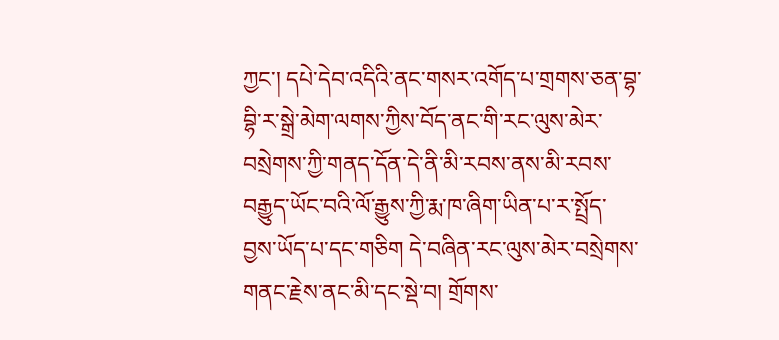ཀྱང་། དཔེ་དེབ་འདིའི་ནང་གསར་འགོད་པ་གྲགས་ཅན་བྷ་བྷི་ར་སྒྲེ་མེག་ལགས་ཀྱིས་བོད་ནང་གི་རང་ལུས་མེར་བསྲེགས་ཀྱི་གནད་དོན་དེ་ནི་མི་རབས་ནས་མི་རབས་བརྒྱུད་ཡོང་བའི་ལོ་རྒྱུས་ཀྱི་རྨ་ཁ་ཞིག་ཡིན་པ་ར་སྤྲོད་བྱས་ཡོད་པ་དང་གཅིག དེ་བཞིན་རང་ལུས་མེར་བསྲེགས་གནང་རྗེས་ནང་མི་དང་སྡེ་བ། གྲོགས་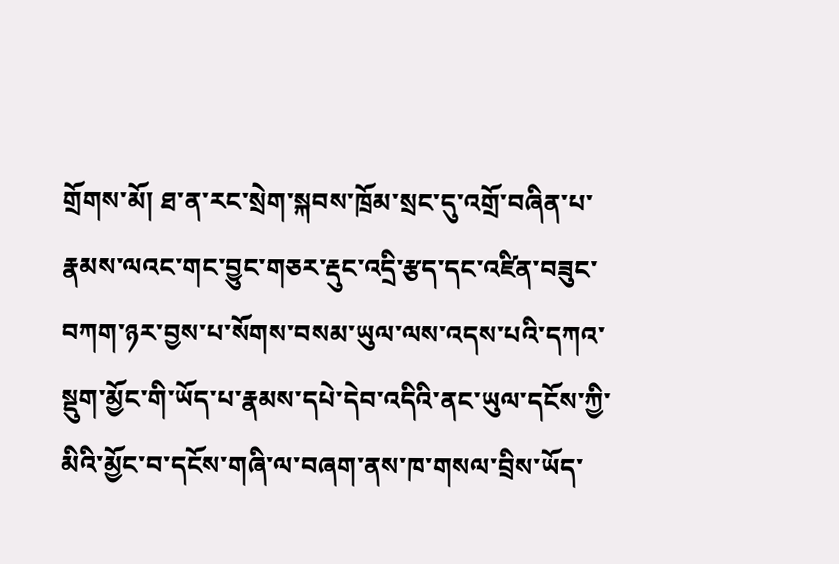གྲོགས་མོ། ཐ་ན་རང་སྲེག་སྐབས་ཁྲོམ་སྲང་དུ་འགྲོ་བཞིན་པ་རྣམས་ལའང་གང་བྱུང་གཅར་རྡུང་འདྲི་རྩད་དང་འཛིན་བཟུང་བཀག་ཉར་བྱས་པ་སོགས་བསམ་ཡུལ་ལས་འདས་པའི་དཀའ་སྡུག་མྱོང་གི་ཡོད་པ་རྣམས་དཔེ་དེབ་འདིའི་ནང་ཡུལ་དངོས་ཀྱི་མིའི་མྱོང་བ་དངོས་གཞི་ལ་བཞག་ནས་ཁ་གསལ་བྲིས་ཡོད་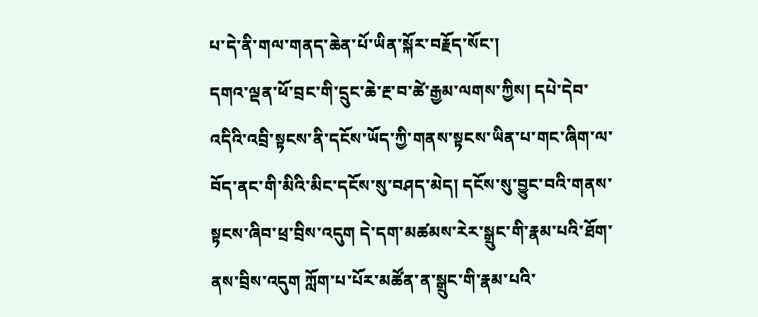པ་དེ་ནི་གལ་གནད་ཆེན་པོ་ཡིན་སྐོར་བརྗོད་སོང་།
དགའ་ལྡན་ཕོ་བྲང་གི་དྲུང་ཆེ་རྔ་བ་ཚེ་རྒྱམ་ལགས་ཀྱིས། དཔེ་དེབ་འདིའི་འབྲི་སྟངས་ནི་དངོས་ཡོད་ཀྱི་གནས་སྟངས་ཡིན་པ་གང་ཞིག་ལ་བོད་ནང་གི་མིའི་མིང་དངོས་སུ་བཤད་མེད། དངོས་སུ་བྱུང་བའི་གནས་སྟངས་ཞིབ་ཕྲ་བྲིས་འདུག དེ་དག་མཚམས་རེར་སྒྲུང་གི་རྣམ་པའི་ཐོག་ནས་བྲིས་འདུག ཀློག་པ་པོར་མཚོན་ན་སྒྲུང་གི་རྣམ་པའི་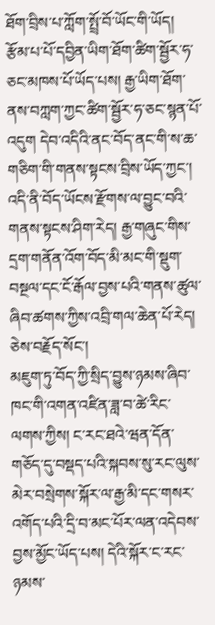ཐོག་བྲིས་པ་ཀློག་སྤྲོ་བོ་ཡོང་གི་ཡོད། རྩོམ་པ་པོ་དབྱིན་ཡིག་ཐོག་ཚིག་སྦྱོར་ཧ་ཅང་མཁས་པོ་ཡོད་པས། རྒྱ་ཡིག་ཐོག་ནས་བཀླག་ཀྱང་ཚིག་སྦྱོར་ཧ་ཅང་སྙན་པོ་འདུག དེབ་འདིའི་ནང་བོད་ནང་གི་ས་ཆ་གཅིག་གི་གནས་སྟངས་བྲིས་ཡོད་ཀྱང་། འདི་ནི་བོད་ཡོངས་རྫོགས་ལ་བྱུང་བའི་གནས་སྟངས་ཤིག་རེད། རྒྱ་གཞུང་གིས་དྲག་གནོན་འོག་བོད་མི་མང་གི་སྡུག་བསྔལ་དང་ངོ་རྒོལ་བྱས་པའི་གནས་ཚུལ་ཞིབ་ཚགས་ཀྱིས་འབྲི་གལ་ཆེན་པོ་རེད། ཅེས་བརྗོད་སོང་།
མཇུག་ཏུ་བོད་ཀྱི་སྲིད་བྱུས་ཉམས་ཞིབ་ཁང་གི་འགན་འཛིན་ཟླ་བ་ཚེ་རིང་ལགས་ཀྱིས། ང་རང་ཐའེ་ཝན་དོན་གཅོད་དུ་བསྡད་པའི་སྐབས་སུ་རང་ལུས་མེར་བསྲེགས་སྐོར་ལ་རྒྱ་མི་དང་གསར་འགོད་པའི་དྲི་བ་མང་པོར་ལན་འདེབས་བྱས་མྱོང་ཡོད་པས། དེའི་སྐོར་ང་རང་ཉམས་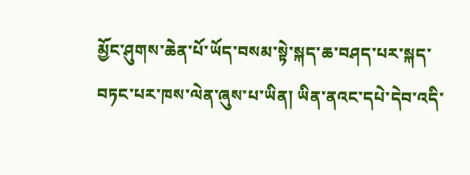མྱོང་ཤུགས་ཆེན་པོ་ཡོད་བསམ་སྟེ་སྐད་ཆ་བཤད་པར་སྐད་བཏང་པར་ཁས་ལེན་ཞུས་པ་ཡིན། ཡིན་ནའང་དཔེ་དེབ་འདི་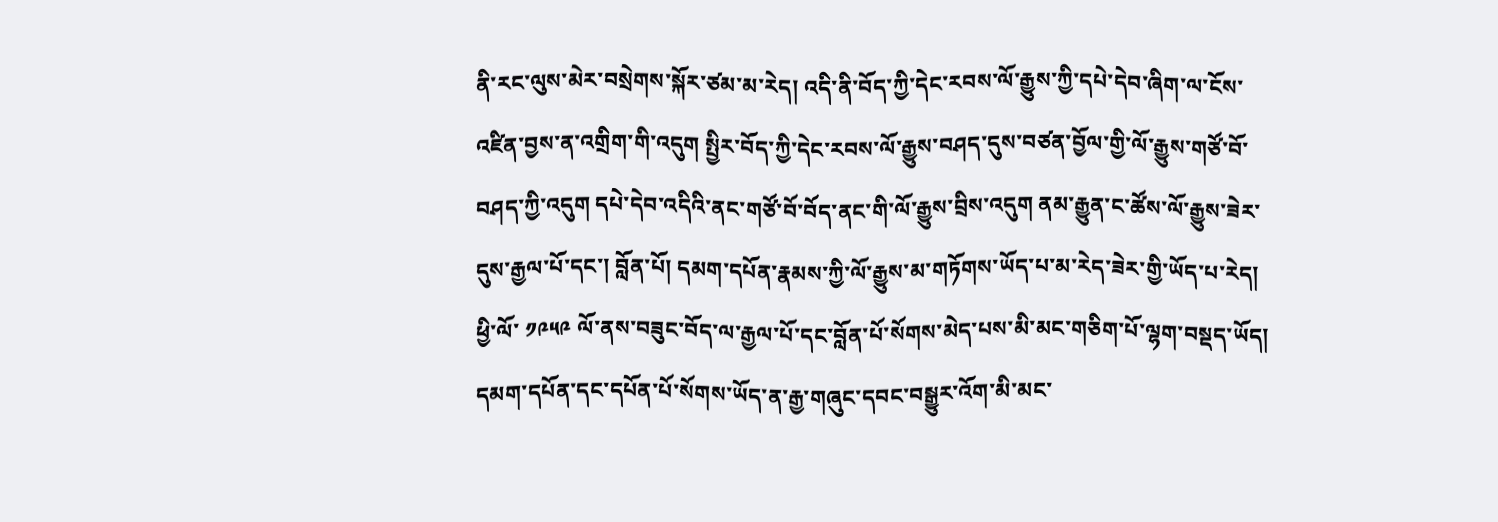ནི་རང་ལུས་མེར་བསྲེགས་སྐོར་ཙམ་མ་རེད། འདི་ནི་བོད་ཀྱི་དེང་རབས་ལོ་རྒྱུས་ཀྱི་དཔེ་དེབ་ཞིག་ལ་ངོས་འཛིན་བྱས་ན་འགྲིག་གི་འདུག སྤྱིར་བོད་ཀྱི་དེང་རབས་ལོ་རྒྱུས་བཤད་དུས་བཙན་བྱོལ་གྱི་ལོ་རྒྱུས་གཙོ་བོ་བཤད་ཀྱི་འདུག དཔེ་དེབ་འདིའི་ནང་གཙོ་བོ་བོད་ནང་གི་ལོ་རྒྱུས་བྲིས་འདུག ནམ་རྒྱུན་ང་ཚོས་ལོ་རྒྱུས་ཟེར་དུས་རྒྱལ་པོ་དང་། བློན་པོ། དམག་དཔོན་རྣམས་ཀྱི་ལོ་རྒྱུས་མ་གཏོགས་ཡོད་པ་མ་རེད་ཟེར་གྱི་ཡོད་པ་རེད། ཕྱི་ལོ་ ༡༩༥༩ ལོ་ནས་བཟུང་བོད་ལ་རྒྱལ་པོ་དང་བློན་པོ་སོགས་མེད་པས་མི་མང་གཅིག་པོ་ལྷག་བསྡད་ཡོད། དམག་དཔོན་དང་དཔོན་པོ་སོགས་ཡོད་ན་རྒྱ་གཞུང་དབང་བསྒྱུར་འོག་མི་མང་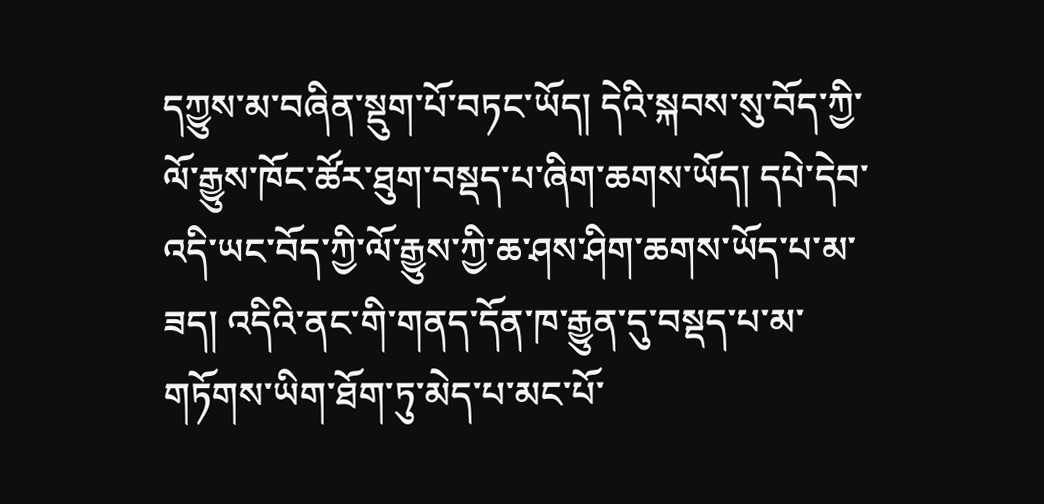དཀྱུས་མ་བཞིན་སྡུག་པོ་བཏང་ཡོད། དེའི་སྐབས་སུ་བོད་ཀྱི་ལོ་རྒྱུས་ཁོང་ཚོར་ཐུག་བསྡད་པ་ཞིག་ཆགས་ཡོད། དཔེ་དེབ་འདི་ཡང་བོད་ཀྱི་ལོ་རྒྱུས་ཀྱི་ཆ་ཤས་ཤིག་ཆགས་ཡོད་པ་མ་ཟད། འདིའི་ནང་གི་གནད་དོན་ཁ་རྒྱུན་དུ་བསྡད་པ་མ་གཏོགས་ཡིག་ཐོག་ཏུ་མེད་པ་མང་པོ་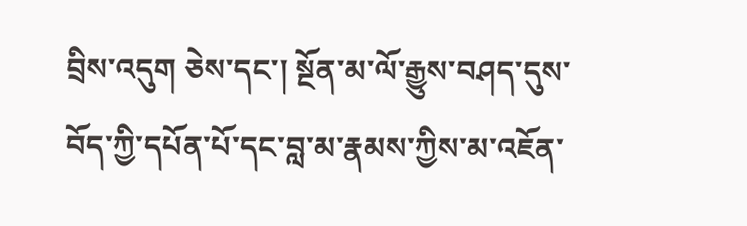བྲིས་འདུག ཅེས་དང་། སྔོན་མ་ལོ་རྒྱུས་བཤད་དུས་བོད་ཀྱི་དཔོན་པོ་དང་བླ་མ་རྣམས་ཀྱིས་མ་འཇོན་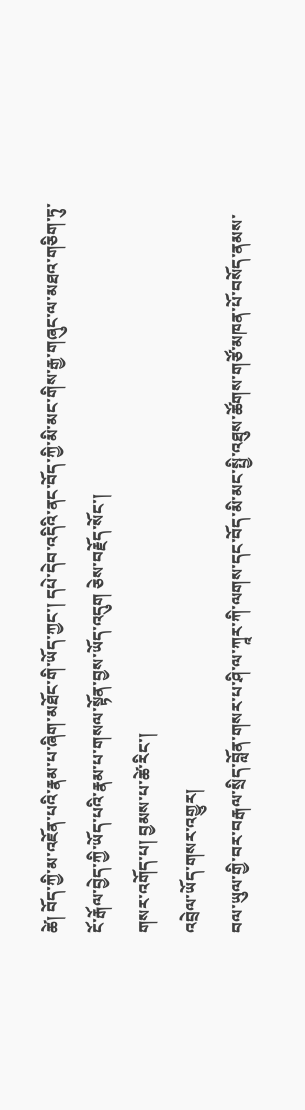ཚེ། བོད་ཀྱི་མ་འཇོན་པའི་རྣམ་པ་ཞིག་མཐོང་གི་ཡོད་ཀྱང་། དཔེ་དེབ་འདིའི་ནང་བོད་ཀྱི་མི་མང་གིས་རྒྱ་གཞུང་ལ་མཐའ་གཅིག་ཏུ་ངོ་རྒོལ་བྱེད་ཀྱི་ཡོད་པའི་རྣམ་པ་གསལ་སྟོན་བྱས་ཡོད་འདུག ཅེས་བརྗོད་སོང་།
གསར་འགོད་པ། བྱམས་པ་ཚེ་རིང་།
འབྲེལ་ཡོད་གསར་འགྱུར།
བལ་ཡུལ་གྱི་བར་བརྒལ་སྲིད་བློན་གསར་པ་ཤི་ལ་ཀཱར་ཀི་ལགས་དང་བོད་མི་མང་སྤྱི་འཐུས་ཚོགས་གཙོ་མཁན་པོ་བསོད་ནམས་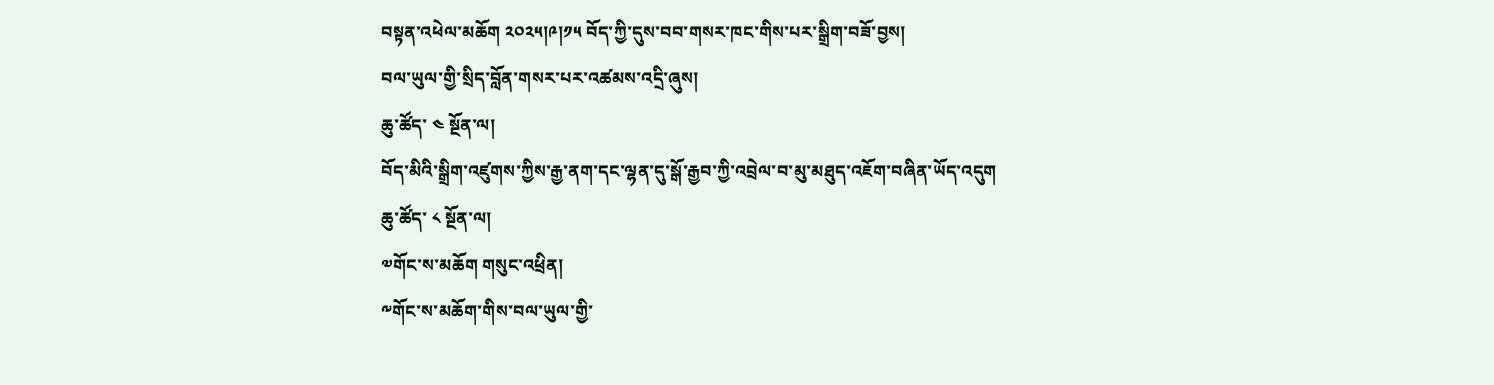བསྟན་འཕེལ་མཆོག ༢༠༢༥།༩།༡༥ བོད་ཀྱི་དུས་བབ་གསར་ཁང་གིས་པར་སྒྲིག་བཟོ་བྱས།
བལ་ཡུལ་གྱི་སྲིད་བློན་གསར་པར་འཚམས་འདྲི་ཞུས།
ཆུ་ཚོད་ ༤ སྔོན་ལ།
བོད་མིའི་སྒྲིག་འཛུགས་ཀྱིས་རྒྱ་ནག་དང་ལྷན་དུ་སྒོ་རྒྱབ་ཀྱི་འབྲེལ་བ་མུ་མཐུད་འཇོག་བཞིན་ཡོད་འདུག
ཆུ་ཚོད་ ༨ སྔོན་ལ།
༧གོང་ས་མཆོག གསུང་འཕྲིན།
༸གོང་ས་མཆོག་གིས་བལ་ཡུལ་གྱི་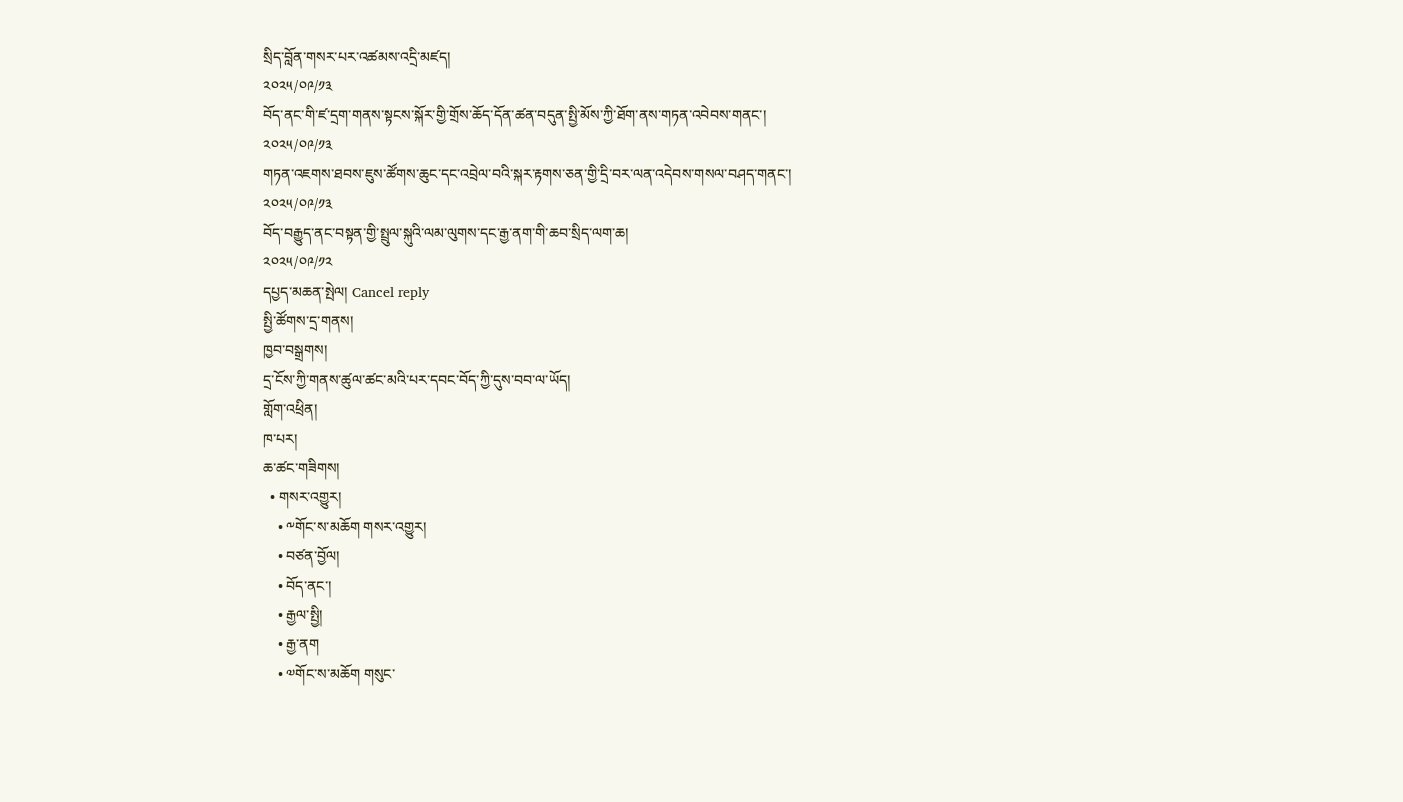སྲིད་བློན་གསར་པར་འཚམས་འདྲི་མཛད།
༢༠༢༥/༠༩/༡༣
བོད་ནང་གི་ཛ་དྲག་གནས་སྟངས་སྐོར་གྱི་གྲོས་ཆོད་དོན་ཚན་བདུན་སྤྱི་མོས་ཀྱི་ཐོག་ནས་གཏན་འབེབས་གནང་།
༢༠༢༥/༠༩/༡༣
གཏན་འཇགས་ཐབས་ཇུས་ཚོགས་ཆུང་དང་འབྲེལ་བའི་སྐར་རྟགས་ཅན་གྱི་དྲི་བར་ལན་འདེབས་གསལ་བཤད་གནང་།
༢༠༢༥/༠༩/༡༣
བོད་བརྒྱུད་ནང་བསྟན་གྱི་སྤྲུལ་སྐུའི་ལམ་ལུགས་དང་རྒྱ་ནག་གི་ཆབ་སྲིད་ལག་ཆ།
༢༠༢༥/༠༩/༡༢
དཔྱད་མཆན་སྤེལ། Cancel reply
སྤྱི་ཚོགས་དྲ་གནས།
ཁྱབ་བསྒྲགས།
དྲ་ངོས་ཀྱི་གནས་ཚུལ་ཚང་མའི་པར་དབང་བོད་ཀྱི་དུས་བབ་ལ་ཡོད།
གློག་འཕྲིན།
ཁ་པར།
ཆ་ཚང་གཟིགས།
  • གསར་འགྱུར།
    • ༸གོང་ས་མཆོག གསར་འགྱུར།
    • བཙན་བྱོལ།
    • བོད་ནང་།
    • རྒྱལ་སྤྱི།
    • རྒྱ་ནག
    • ༧གོང་ས་མཆོག གསུང་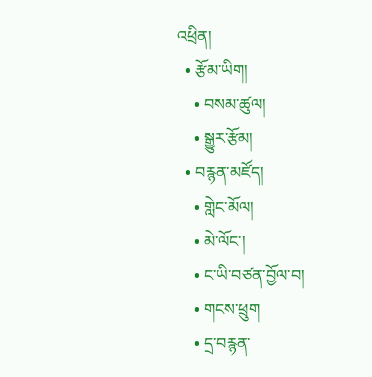འཕྲིན།
  • རྩོམ་ཡིག།
    • བསམ་ཚུལ།
    • སྒྱུར་རྩོམ།
  • བརྙན་མཛོད།
    • གླེང་མོལ།
    • མེ་ལོང་།
    • ང་ཡི་བཙན་བྱོལ་བ།
    • གངས་ཕྲུག
    • དྲ་བརྙན་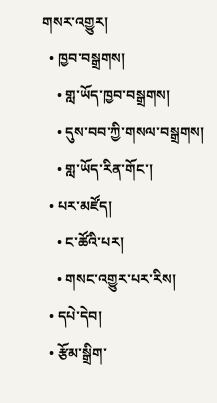གསར་འགྱུར།
  • ཁྱབ་བསྒྲགས།
    • གླ་ཡོད་ཁྱབ་བསྒྲགས།
    • དུས་བབ་ཀྱི་གསལ་བསྒྲགས།
    • གླ་ཡོད་རིན་གོང་།
  • པར་མཛོད།
    • ང་ཚོའི་པར།
    • གསང་འགྱུར་པར་རིས།
  • དཔེ་དེབ།
  • རྩོམ་སྒྲིག་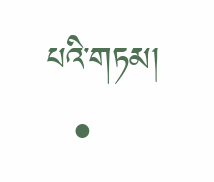པའི་གཏམ།
  •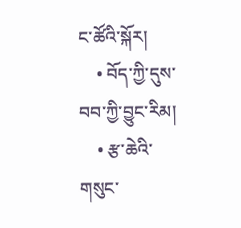ང་ཚོའི་སྐོར།
    • བོད་ཀྱི་དུས་བབ་ཀྱི་བྱུང་རིམ།
    • རྩ་ཆེའི་གསུང་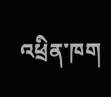འཕྲིན་ཁག